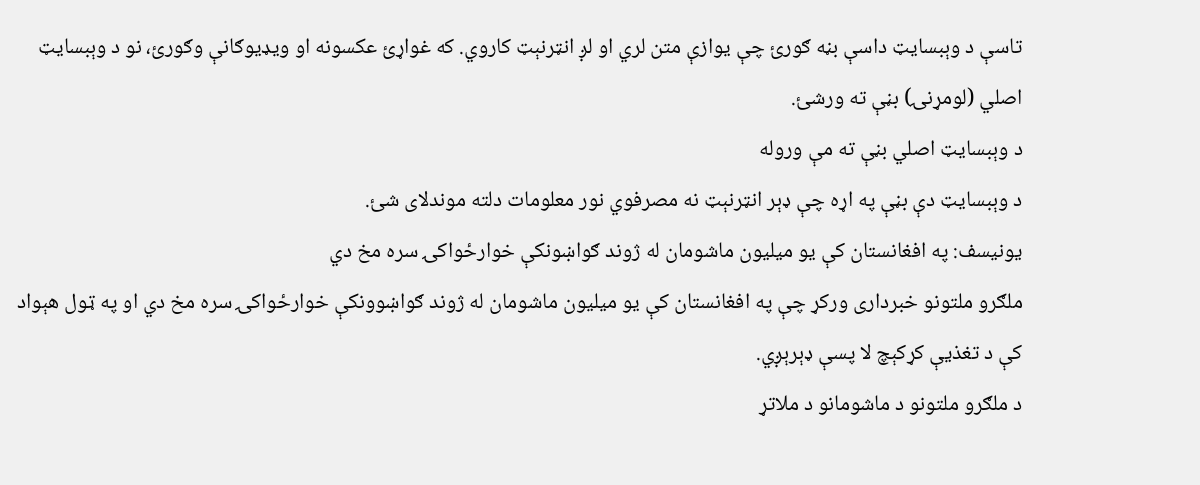تاسې د وېبسایټ داسې بڼه ګورئ چې یوازې متن لري او لږ انټرنېټ کاروي. که غواړئ عکسونه او ویډیوګانې وګورئ، نو د وېبسایټ اصلي (لومړنۍ) بڼې ته ورشئ.
د وېبسایټ اصلي بڼې ته مې وروله
د وېبسایټ دې بڼې په اړه چې ډېر انټرنېټ نه مصرفوي نور معلومات دلته موندلای شئ.
یونیسف: په افغانستان کې یو میلیون ماشومان له ژوند ګواښونکې خوارځواکۍ سره مخ دي
ملګرو ملتونو خبرداری ورکړ چې په افغانستان کې یو میلیون ماشومان له ژوند ګواښوونکې خوارځواکۍ سره مخ دي او په ټول هېواد کې د تغذیې کړکېچ لا پسې ډېرېږي.
د ملګرو ملتونو د ماشومانو د ملاتړ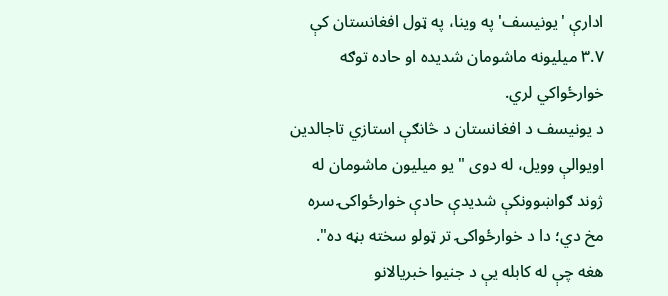ادارې 'یونیسف' په وینا، په ټول افغانستان کې ۳.۷ میلیونه ماشومان شدیده او حاده توګه خوارځواکي لري.
د یونیسف د افغانستان د څانګې استازي تاجالدین اویوالې وویل، له دوی "یو میلیون ماشومان له ژوند ګواښوونکې شدیدې حادې خوارځواکۍ سره مخ دي؛ دا د خوارځواکۍ تر ټولو سخته بڼه ده".
هغه چې له کابله یې د جنیوا خبریالانو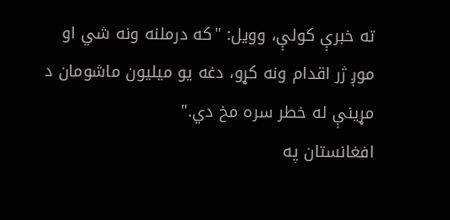ته خبرې کولې، وویل: "که درملنه ونه شي او موږ ژر اقدام ونه کړو، دغه یو میلیون ماشومان د مړینې له خطر سره مخ دي."
افغانستان په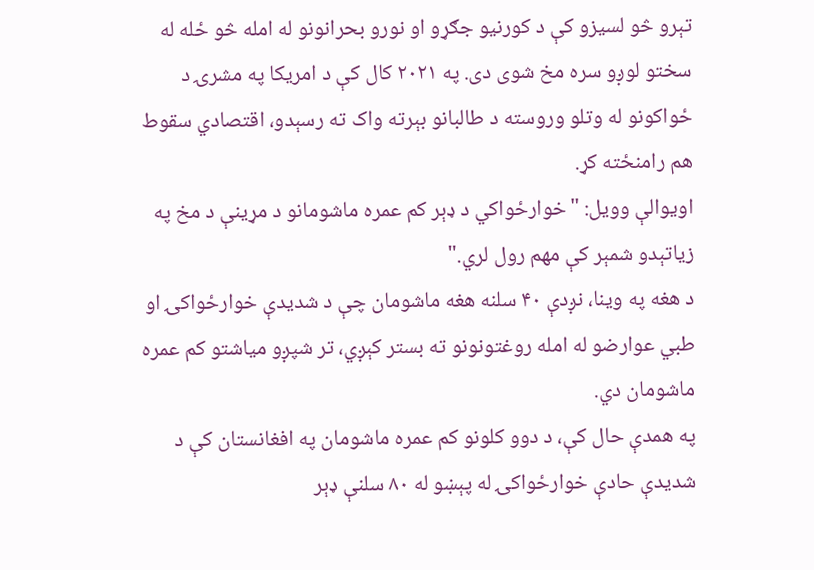تېرو څو لسیزو کې د کورنیو جګړو او نورو بحرانونو له امله څو ځله له سختو لوږو سره مخ شوی دی. په ۲۰۲۱ کال کې د امریکا په مشرۍ د ځواکونو له وتلو وروسته د طالبانو بېرته واک ته رسېدو، اقتصادي سقوط هم رامنځته کړ.
اویوالې وویل: "خوارځواکي د ډېر کم عمره ماشومانو د مړینې د مخ په زیاتېدو شمېر کې مهم رول لري."
د هغه په وینا، نږدې ۴۰ سلنه هغه ماشومان چې د شدیدې خوارځواکۍ او طبي عوارضو له امله روغتونونو ته بستر کېږي، تر شپږو میاشتو کم عمره ماشومان دي.
په همدې حال کې، د دوو کلونو کم عمره ماشومان په افغانستان کې د شدیدې حادې خوارځواکۍ له پېښو له ۸۰ سلنې ډېر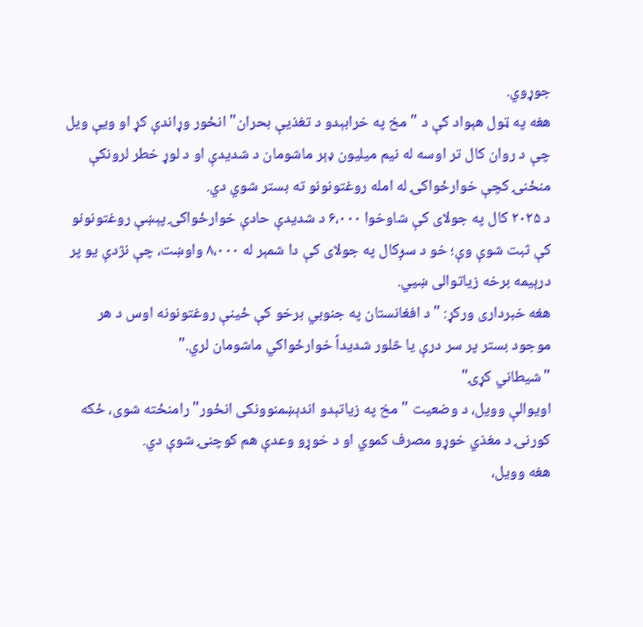جوړوي.
هغه په ټول هېواد کې د "مخ په خرابېدو د تغذیې بحران" انځور وړاندې کړ او ویې ویل چې د روان کال تر اوسه له نیم میلیون ډېر ماشومان د شدیدې او د لوړ خطر لرونکې منځنۍ کچې خوارځواکۍ له امله روغتونونو ته بستر شوي دي.
د ۲۰۲۵ کال په جولای کې شاوخوا ۶،۰۰۰ د شدیدې حادې خوارځواکۍ پېښې روغتونونو کې ثبت شوې وې؛ خو د سږکال په جولای کې دا شمېر له ۸،۰۰۰ واوښت، چې نژدې یو پر درېیمه برخه زیاتوالی ښيي.
هغه خبرداری ورکړ: "د افغانستان په جنوبي برخو کې ځینې روغتونونه اوس د هر موجود بستر پر سر درې یا څلور شدیداً خوارځواکي ماشومان لري."
"شیطاني کړۍ"
اویوالې وویل، د وضعیت "مخ په زیاتېدو اندېښمنوونکی انځور" رامنځته شوی، ځکه کورنۍ د مغذي خوړو مصرف کموي او د خوړو وعدې هم کوچنۍ شوې دي.
هغه وویل،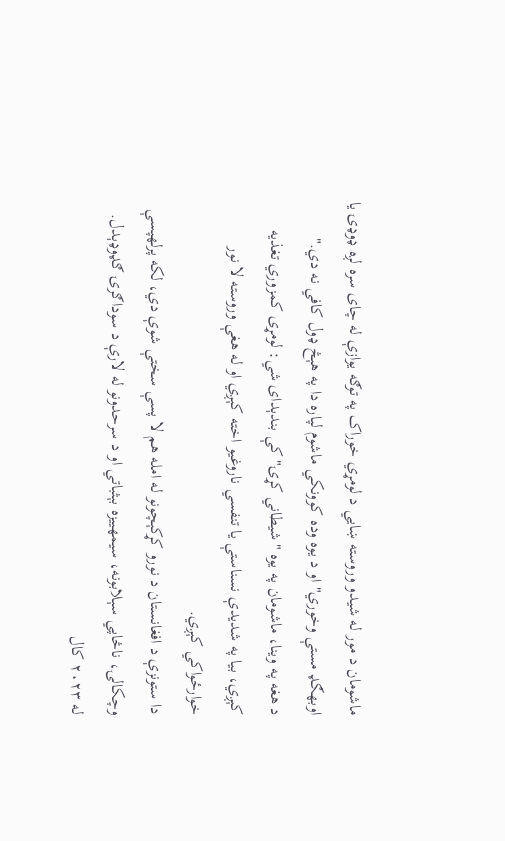ماشومان د مور له شیدو وروسته ښايي د لومړي خوراک په توګه یوازې له چای سره لږه ډوډۍ یا اوبهګډ مستې وخوري" او د یوه وده کوونکي ماشوم لپاره دا په هېڅ ډول کافي نه دي."
د هغه په وینا، ماشومان په یوه "شیطاني کړۍ" کې بندېدای شي: لومړی کمزوري تغذیه کېږي، بیا په شدیدې نسناستې یا تنفسي ناروغیو اخته کېږي او له هغې وروسته لا نور خوارځواکي کېږي.
دا ستونزې د افغانستان د نورو کړکېچونو له امله هم لا پسې سختې شوې دي، لکه پرلهپسې وچکالۍ، ناڅاپي سېلابونه، سیمهییزه بېثباتي او د سرحدونو له لارې د سوداګرۍ ګډوډېدل.
له ۲۰۲۳ کال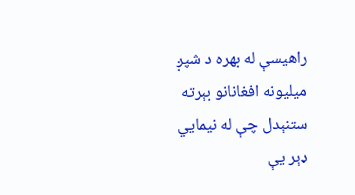راهیسې له بهره د شپږ میلیونه افغانانو بېرته ستنېدل چې له نیمایي ډېر یې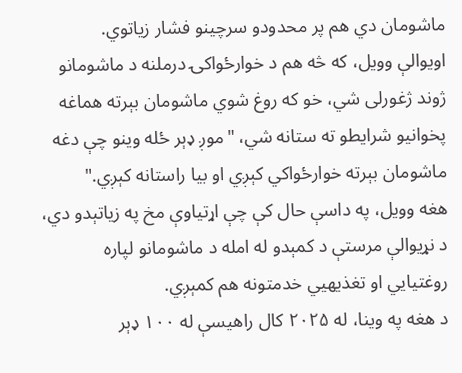ماشومان دي هم پر محدودو سرچینو فشار زیاتوي.
اویوالې وویل، که څه هم د خوارځواکۍ درملنه د ماشومانو ژوند ژغورلی شي، خو که روغ شوي ماشومان بېرته هماغه پخوانیو شرایطو ته ستانه شي، "موږ ډېر ځله وینو چې دغه ماشومان بېرته خوارځواکي کېږي او بیا راستانه کېږي."
هغه وویل، په داسې حال کې چې اړتیاوې مخ په زیاتېدو دي، د نړیوالې مرستې د کمېدو له امله د ماشومانو لپاره روغتیايي او تغذیهیي خدمتونه هم کمېږي.
د هغه په وینا، له ۲۰۲۵ کال راهیسې له ۱۰۰ ډېر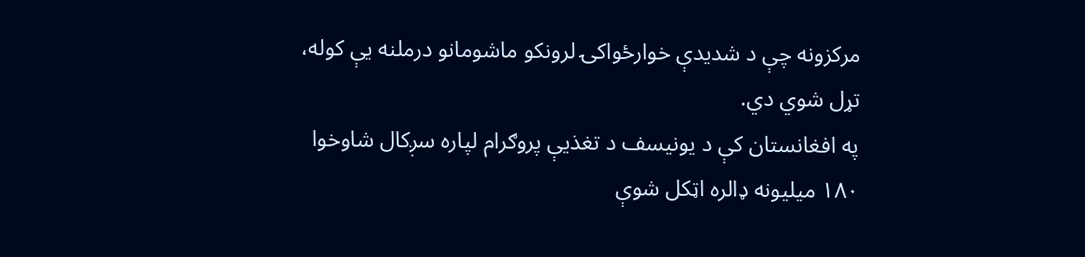مرکزونه چې د شدیدې خوارځواکۍ لرونکو ماشومانو درملنه یې کوله، تړل شوي دي.
په افغانستان کې د یونیسف د تغذیې پروګرام لپاره سږکال شاوخوا ۱۸۰ میلیونه ډالره اټکل شوې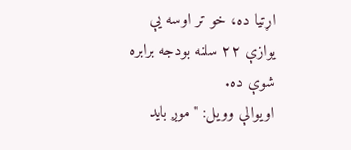اړتیا ده، خو تر اوسه یې یوازې ۲۲ سلنه بودجه برابره شوې ده.
اویوالې وویل: "موږ باید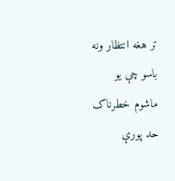تر هغه انتظار ونه باسو چې یو ماشوم خطرناک حد پورې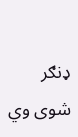ډنګر شوی وي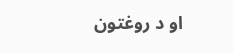او د روغتون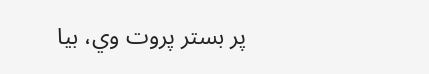پر بستر پروت وي، بیا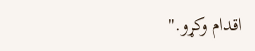اقدام وکړو."